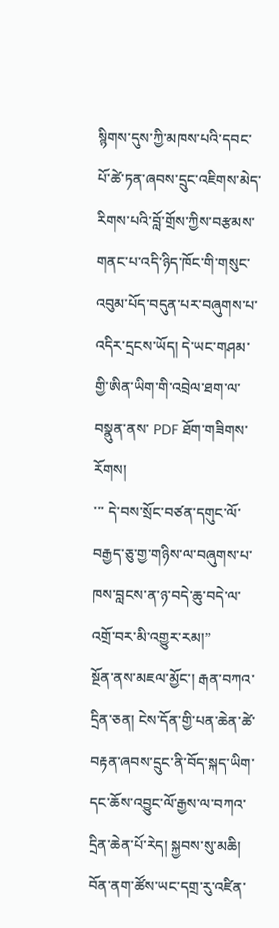སྙིགས་དུས་ཀྱི་མཁས་པའི་དབང་པོ་ཚེ་ཏན་ཞབས་དྲུང་འཇིགས་མེད་རིགས་པའི་བློ་གྲོས་ཀྱིས་བརྩམས་གནང་པ་འདི་ཉིད་ཁོང་གི་གསུང་འབུམ་པོད་བདུན་པར་བཞུགས་པ་འདིར་དྲངས་ཡོད། དེ་ཡང་གཤམ་གྱི་ཨིན་ཡིག་གི་འབྲེལ་ཐག་ལ་བསྣུན་ནས་ PDF ཐོག་གཟིགས་རོགས།
་་་ དེ་བས་སྲོང་བཙན་དགུང་ལོ་བརྒྱད་ཅུ་གྱ་གཉིས་ལ་བཞུགས་པ་ཁས་བླངས་ན་ཉ་བདེ་ཆུ་བདེ་ལ་འགྲོ་བར་མི་འགྱུར་རམ།”
སྔོན་ནས་མཇལ་མྱོང་། རྒན་བཀའ་དྲིན་ཅན། ངེས་དོན་གྱི་པན་ཆེན་ཚེ་བརྟན་ཞབས་དྲུང་ནི་བོད་སྐད་ཡིག་དང་ཆོས་འབྱུང་ལོ་རྒྱས་ལ་བཀའ་དྲིན་ཆེན་པོ་རེད། སྐྱབས་སུ་མཆི། བོན་ནག་ཚོས་ཡང་དགྲ་རུ་འཛིན་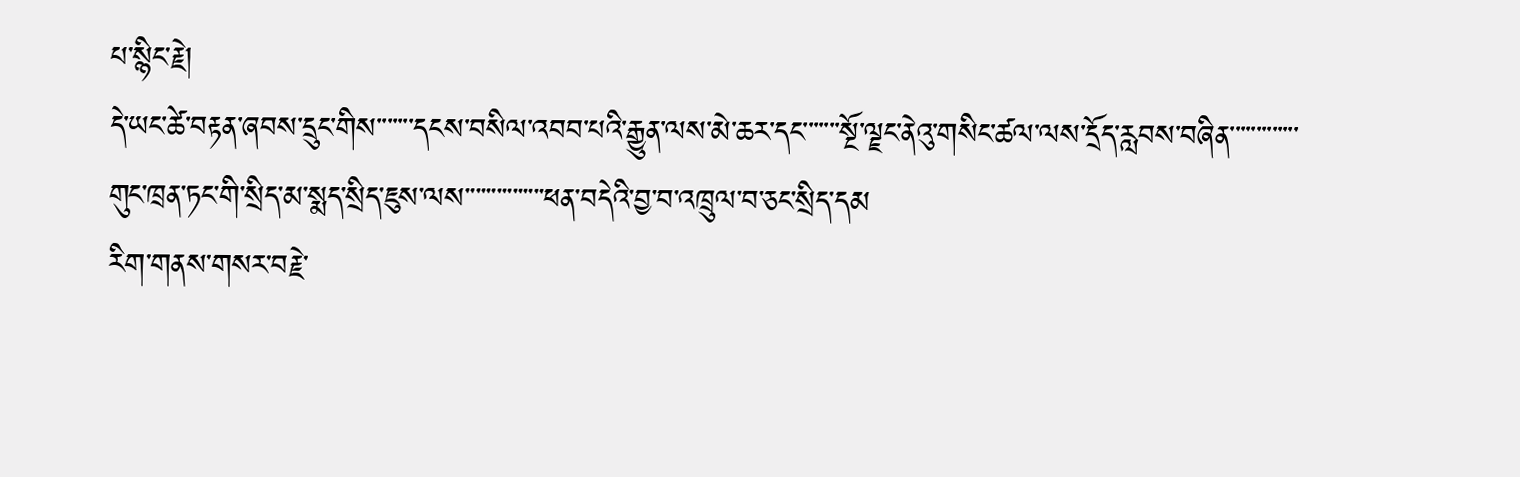པ་སྙིང་རྗེ།
དེ་ཡང་ཚེ་བརྟན་ཞབས་དྲུང་གིས་་་་་་་དངས་བསིལ་འབབ་པའི་རྒྱུན་ལས་མེ་ཆར་དང་་་་་་་སྔོ་ལྗང་ནེའུ་གསིང་ཚལ་ལས་དྲོད་རླབས་བཞིན་་་་་་་་་་་་་གུང་ཁྲན་ཏང་གི་སྲིད་མ་སྨད་སྲིད་ཇུས་ལས་་་་་་་་་་་་་་་ཕན་བདེའི་བྱ་བ་འཁྲུལ་བ་ཅང་སྲིད་དམ
རིག་གནས་གསར་བརྗེ་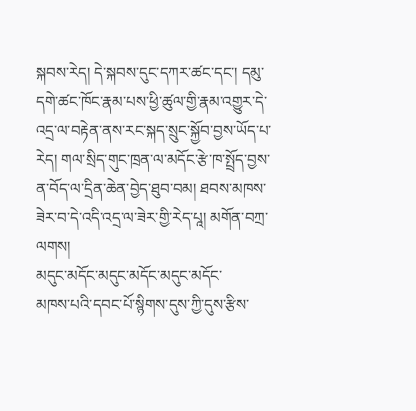སྐབས་རེད། དེ་སྐབས་དུང་དཀར་ཚང་དང་། དམུ་དགེ་ཚང་ཁོང་རྣམ་པས་ཕྱི་ཚུལ་གྱི་རྣམ་འགྱུར་དེ་འདྲ་ལ་བརྟེན་ནས་རང་སྐད་སྲུང་སྐྱོབ་བྱས་ཡོད་པ་རེད། གལ་སྲིད་གུང་ཁྲན་ལ་མདོང་རྩེ་ཁ་སྤྲོད་བྱས་ན་བོད་ལ་དྲིན་ཆེན་བྱེད་ཐུབ་བམ། ཐབས་མཁས་ཟེར་བ་དེ་འདི་འདྲ་ལ་ཟེར་གྱི་རེད་པཱ། མགོན་བཀྲ་ལགས།
མདུང་མདོང་མདུང་མདོང་མདུང་མདོང་
མཁས་པའི་དབང་པོ་སྙིགས་དུས་ཀྱི་དུས་རྩིས་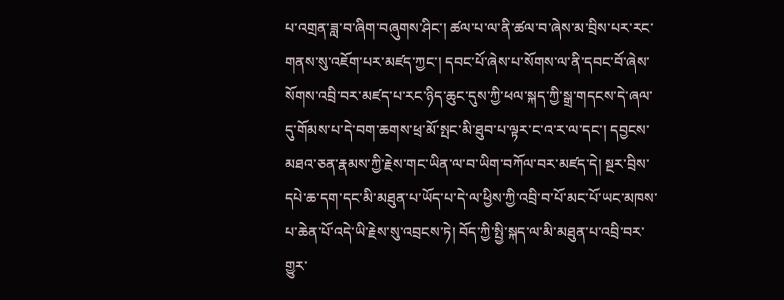པ་འགྲན་ཟླ་བ་ཞིག་བཞུགས་ཤིང་། ཚལ་པ་ལ་ནི་ཚལ་བ་ཞེས་མ་བྲིས་པར་རང་གནས་སུ་འཇོག་པར་མཛད་ཀྱང་། དབང་པོ་ཞེས་པ་སོགས་ལ་ནི་དབང་བོ་ཞེས་སོགས་འབྲི་བར་མཛད་པ་རང་ཉིད་ཆུང་དུས་ཀྱི་ཕལ་སྐད་ཀྱི་སྒྲ་གདངས་དེ་ཞལ་དུ་གོམས་པ་དེ་བག་ཆགས་ཕྲ་མོ་སྤང་མི་ཐུབ་པ་ལྟར་ང་འ་ར་ལ་དང་། དབྱངས་མཐའ་ཅན་རྣམས་ཀྱི་རྗེས་གང་ཡིན་ལ་བ་ཡིག་བཀོལ་བར་མཛད་དེ། སྔར་བྲིས་དཔེ་ཆ་དག་དང་མི་མཐུན་པ་ཡོད་པ་དེ་ལ་ཕྱིས་ཀྱི་འབྲི་བ་པོ་མང་པོ་ཡང་མཁས་པ་ཆེན་པོ་འདེ་ཡི་རྗེས་སུ་འབྲངས་ཏེ། བོད་ཀྱི་སྤྱི་སྐད་ལ་མི་མཐུན་པ་འབྲི་བར་གྱུར་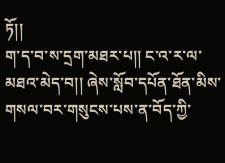ཏོ།།
ག་ད་བ་ས་དྲག་མཐར་པ།། ང་འ་ར་ལ་མཐའ་མེད་བ།། ཞེས་སློབ་དཔོན་ཐོན་མིས་གསལ་བར་གསུངས་པས་ན་བོད་ཀྱི་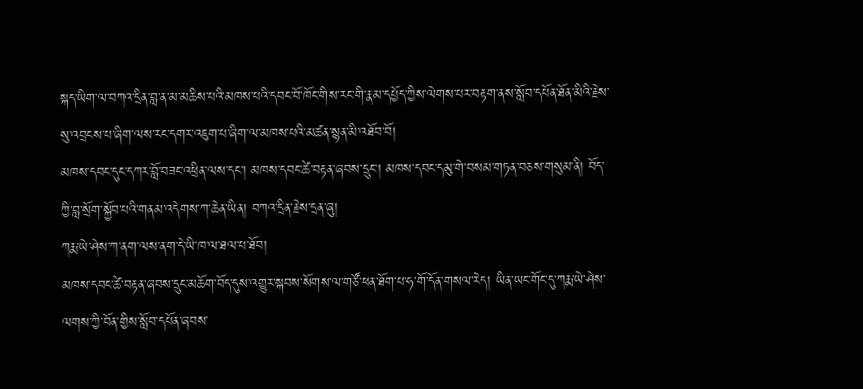སྐད་ཡིག་ལ་བཀའ་དྲིན་བླ་ན་མ་མཆིས་པའི་མཁས་པའི་དབང་བོ་ཁོང་གིས་རང་གི་རྣམ་དཔྱོད་ཀྱིས་ལེགས་པར་བརྟག་ནས་སློབ་དཔོན་ཐོན་མིའི་རྗེས་སུ་འབྲངས་པ་ཞིག་ལས་རང་དགར་འཇུག་པ་ཞིག་ལ་མཁས་པའི་མཚན་སྙན་མི་འཐོབ་བོ།
མཁས་དབང་དུང་དཀར་བློ་བཟང་འཕྲིན་ལས་དང་། མཁས་དབང་ཚེ་བརྟན་ཞབས་དྲུང་། མཁས་དབང་དམུ་གེ་བསམ་གཏན་བཅས་གསུམ་ནི། བོད་ཀྱི་བླ་སྲོག་སྐྱོབ་པའི་གནམ་འདེགས་ཀ་ཆེན་ཡིན། བཀའ་དྲིན་རྗེས་དྲན་ཞུ།
ཀརྨ་ཡེ་ཤེས་ཀ་ནག་ལས་ནག་དེ་ཡི་ཁ་ལ་ཐལ་པ་ཐོབ།
མཁས་དབང་ཚེ་བརྟན་ཞབས་དྲུང་མཆོག་བོད་དུས་འགྱུར་སྐབས་སོགས་ལ་གཙོ་ཕན་ཐོག་པ་ཧ་གོ་དོན་གསལ་རེད། ཡིན་ཡང་གོང་དུ་ཀརྨ་ཡེ་ཤེས་ལགས་ཀྱི་བོན་གྱིས་སློབ་དཔོན་ཞབས་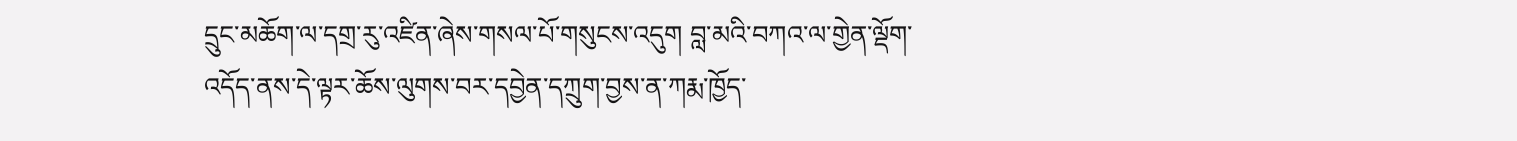དྲུང་མཆོག་ལ་དགྲ་རུ་འཛིན་ཞེས་གསལ་པོ་གསུངས་འདུག བླ་མའི་བཀའ་ལ་གྱེན་ལྡོག་འདོད་ནས་དེ་ལྟར་ཆོས་ལུགས་བར་དབྱེན་དཀྲུག་བྱས་ན་ཀརྨ་ཁྱོད་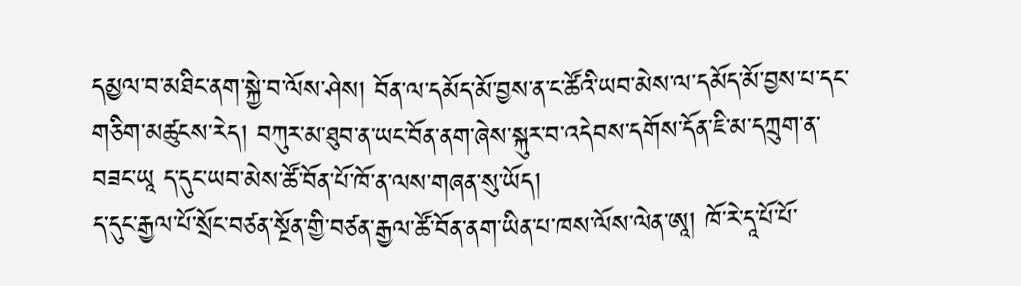དམྱལ་བ་མཐིང་ནག་སྐྱེ་བ་ལོས་ཤེས། བོན་ལ་དམོད་མོ་བྱས་ན་ང་ཚོའི་ཡབ་མེས་ལ་དམོད་མོ་བྱས་པ་དང་གཅིག་མཚུངས་རེད། བཀུར་མ་ཐུབ་ན་ཡང་བོན་ནག་ཞེས་སྐུར་བ་འདེབས་དགོས་དོན་ཇི་མ་དཀྲུག་ན་བཟང་ཡཱ ད་དུང་ཡབ་མེས་ཚོ་བོན་པོ་ཁོ་ན་ལས་གཞན་སུ་ཡོད།
ད་དུང་རྒྱལ་པོ་སྲོང་བཙན་སྔོན་གྱི་བཙན་རྒྱལ་ཚོ་བོན་ནག་ཡིན་པ་ཁས་ལོས་ལེན་ཨཱ། ཁོ་རེ་དཱ་པོ་པོ་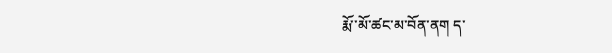རྨོ་་མོ་ཚང་མ་བོན་ནག ད་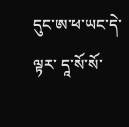དུང་ཨ་ཕ་ཡང་དེ་ལྟར་ དཱ་སོ་སོ་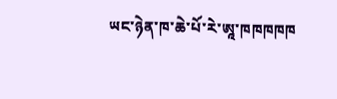ཡང་ཉེན་ཁ་ཆེ་པོ་རེ་ཨཱ་ཁཁཁཁཁ